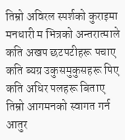तिम्रो अविरल स्पर्शको कुराइमा
मनधारी म भित्रको अन्तरात्माले
कति अखप छटपटीहरू पचाए
कति ब्यग्र उकुसमुकुसहरू पिए
कति अधिर पलहरू बिताए
तिम्रो आगमनको स्वागत गर्न
आतुर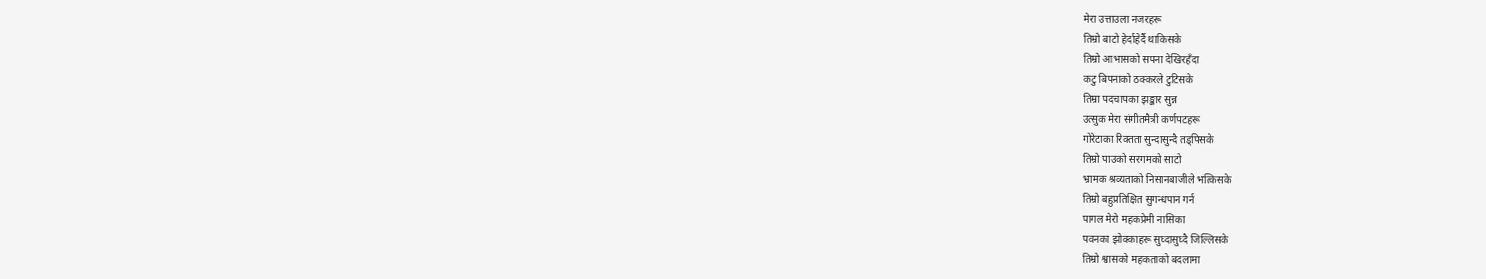मेरा उत्ताउला नजरहरू
तिम्रो बाटो हेर्दाहेर्दै थाकिसके
तिम्रो आभासको सपना देखिरहँदा
कटु बिपनाको ठक्करले टुटिसके
तिम्रा पदचापका झङ्कार सुन्न
उत्सुक मेरा संगीतमैत्री कर्णपटहरू
गोरेटाका रिक्तता सुन्दासुन्दै तड्पिसके
तिम्रो पाउको सरगमको साटो
भ्रामक श्रव्यताको निसानबाजीले भत्किसके
तिम्रो बहुप्रतिक्षित सुगन्धपान गर्न
पागल मेरो महकप्रेमी नासिका
पवनका झोक्काहरू सुघ्दासुघ्दै जिल्लिसके
तिम्रो श्वासको महकताको बदलामा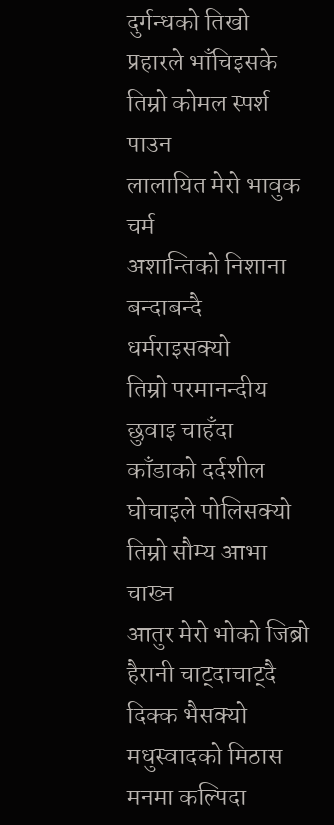दुर्गन्धको तिखो प्रहारले भाँचिइसके
तिम्रो कोमल स्पर्श पाउन
लालायित मेरो भावुक चर्म
अशान्तिको निशाना बन्दाबन्दै धर्मराइसक्यो
तिम्रो परमानन्दीय छुवाइ चाहँदा
काँडाको दर्दशील घोचाइले पोलिसक्यो
तिम्रो सौम्य आभा चाख्न
आतुर मेरो भोको जिब्रो
हैरानी चाट्दाचाट्दै दिक्क भैसक्यो
मधुस्वादको मिठास मनमा कल्पिदा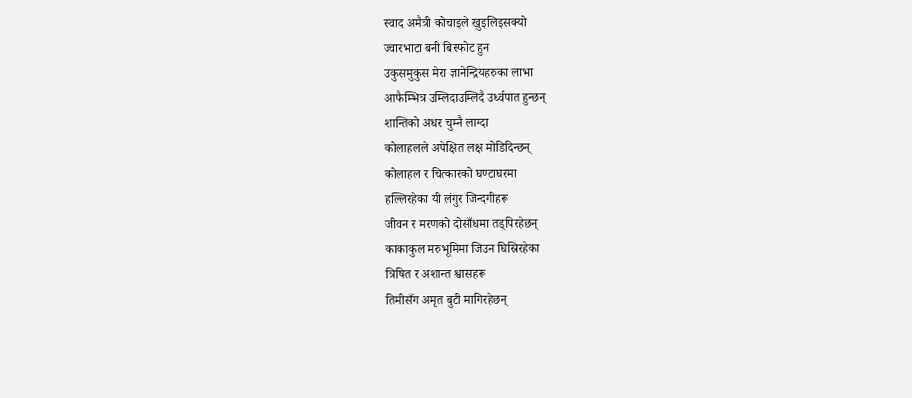स्वाद अमैत्री कोचाइले खुइलिइसक्यो
ज्वारभाटा बनी बिस्फोट हुन
उकुसमुकुस मेरा ज्ञानेन्द्रियहरुका लाभा
आफैम्भित्र उम्लिदाउम्लिदै उर्ध्वपात हुन्छन्
शान्तिको अधर चुम्नै लाग्दा
कोलाहलले अपेक्षित लक्ष मोडिदिन्छन्
कोलाहल र चित्कारको घण्टाघरमा
हल्लिरहेका यी लंगुर जिन्दगीहरू
जीवन र मरणको दोसाँधमा तड्पिरहेछन्
काकाकुल मरुभूमिमा जिउन घिस्रिरहेका
त्रिषित र अशान्त श्वासहरू
तिमीसँग अमृत बुटी मागिरहेछन्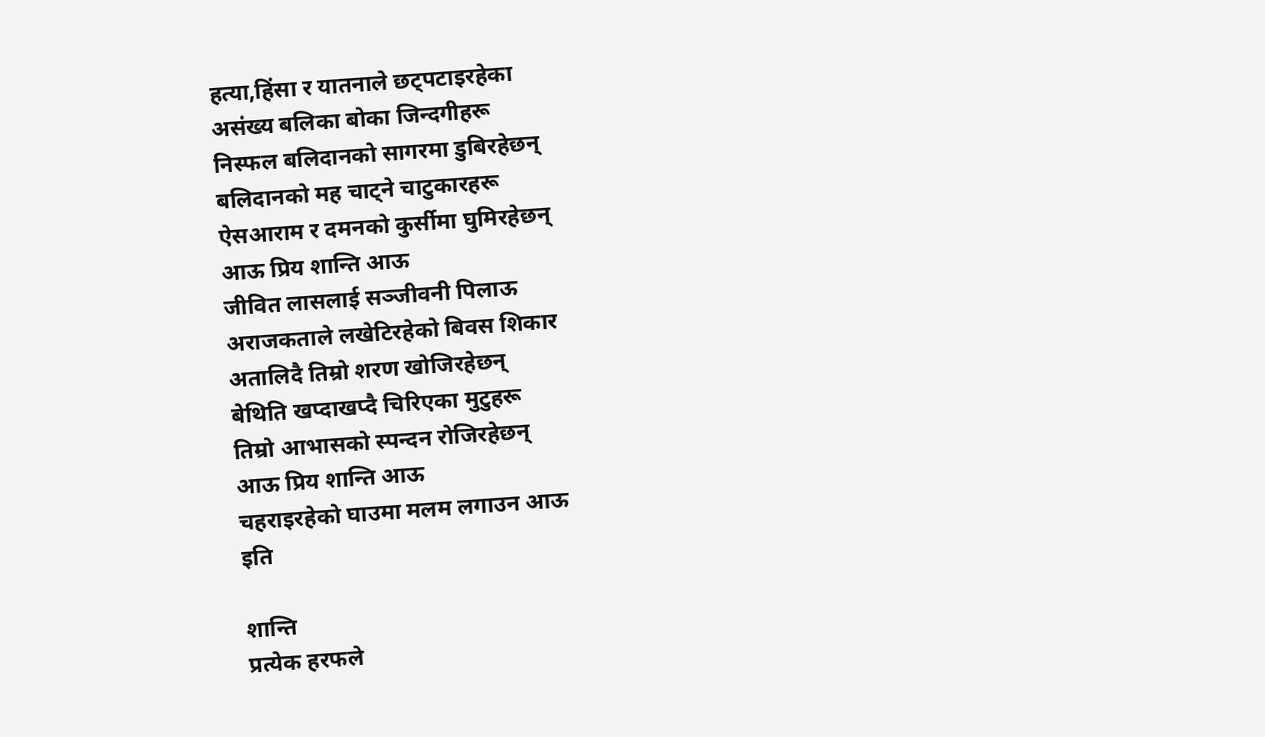हत्या,हिंसा र यातनाले छट्पटाइरहेका
असंख्य बलिका बोका जिन्दगीहरू
निस्फल बलिदानको सागरमा डुबिरहेछन्
बलिदानको मह चाट्ने चाटुकारहरू
ऐसआराम र दमनको कुर्सीमा घुमिरहेछन्
आऊ प्रिय शान्ति आऊ
जीवित लासलाई सञ्जीवनी पिलाऊ
अराजकताले लखेटिरहेको बिवस शिकार
अतालिदै तिम्रो शरण खोजिरहेछन्
बेथिति खप्दाखप्दै चिरिएका मुटुहरू
तिम्रो आभासको स्पन्दन रोजिरहेछन्
आऊ प्रिय शान्ति आऊ
चहराइरहेको घाउमा मलम लगाउन आऊ
इति

शान्ति
प्रत्येक हरफले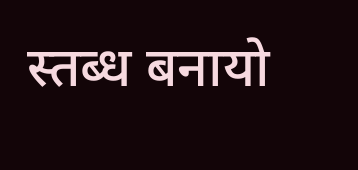स्तब्ध बनायो